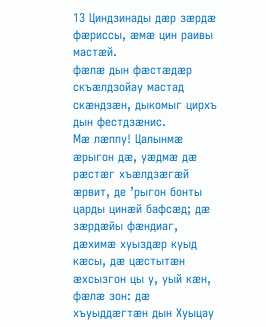13 Циндзинады дӕр зӕрдӕ фӕриссы, ӕмӕ цин раивы мастӕй.
фӕлӕ дын фӕстӕдӕр скъӕлдзойау мастад скӕндзӕн, дыкомыг цирхъ дын фестдзӕнис.
Мӕ лӕппу! Цалынмӕ ӕрыгон дӕ, уӕдмӕ дӕ рӕстӕг хъӕлдзӕгӕй ӕрвит, де ’рыгон бонты царды цинӕй бафсӕд; дӕ зӕрдӕйы фӕндиаг, дӕхимӕ хуыздӕр куыд кӕсы, дӕ цӕстытӕн ӕхсызгон цы у, уый кӕн, фӕлӕ зон: дӕ хъуыддӕгтӕн дын Хуыцау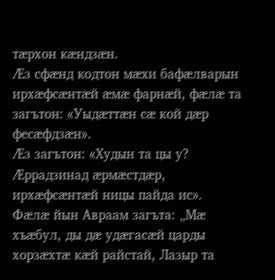тӕрхон кӕндзӕн.
Ӕз сфӕнд кодтон мӕхи бафӕлварын ирхӕфсӕнтӕй ӕмӕ фарнӕй, фӕлӕ та загътон: «Уыдӕттӕн сӕ кой дӕр фесӕфдзӕн».
Ӕз загътон: «Худын та цы у? Ӕррадзинад ӕрмӕстдӕр, ирхӕфсӕнтӕй ницы пайда ис».
Фӕлӕ йын Авраам загъта: „Мӕ хъӕбул, ды дӕ удӕгасӕй царды хорзӕхтӕ кӕй райстай, Лазыр та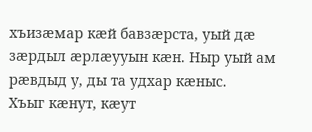хъизӕмар кӕй бавзӕрста, уый дӕ зӕрдыл ӕрлӕууын кӕн. Ныр уый ам рӕвдыд у, ды та удхар кӕныс.
Хъыг кӕнут, кӕут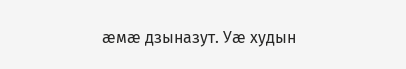ӕмӕ дзыназут. Уӕ худын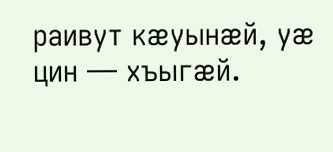раивут кӕуынӕй, уӕ цин — хъыгӕй.